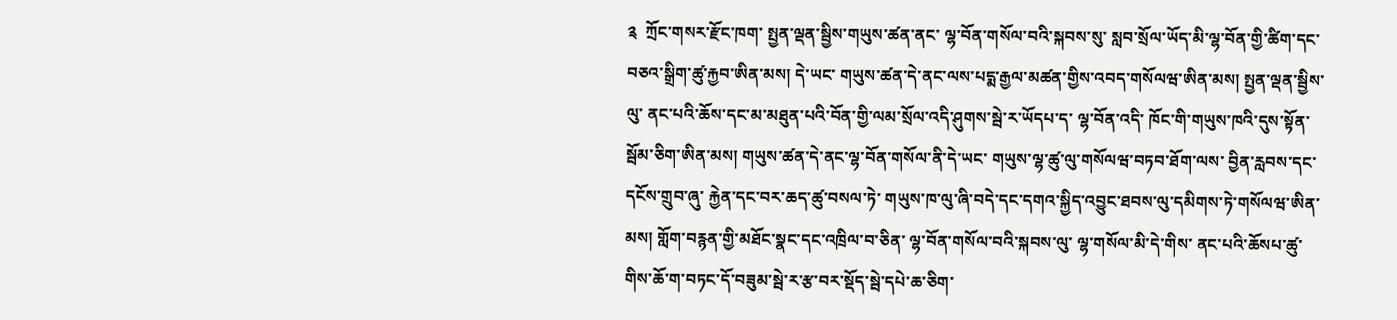༉  ཀྲོང་གསར་རྫོང་ཁག་ སྤྱན་ལྡན་སྦྱིས་གཡུས་ཚན་ནང་ ལྷ་བོན་གསོལ་བའི་སྐབས་སུ་ སླབ་སྲོལ་ཡོད་མི་ལྷ་བོན་གྱི་ཚིག་དང་བཅའ་སྒྲིག་ཚུ་རྐྱབ་ཨིན་མས། དེ་ཡང་ གཡུས་ཚན་དེ་ནང་ལས་པདྨ་རྒྱལ་མཚན་གྱིས་འབད་གསོལཝ་ཨིན་མས། སྤྱན་ལྡན་སྦྱིས་ལུ་ ནང་པའི་ཆོས་དང་མ་མཐུན་པའི་བོན་གྱི་ལམ་སྲོལ་འདི་ཤུགས་སྦེ་ར་ཡོདཔ་ད་ ལྷ་བོན་འདི་ ཁོང་གི་གཡུས་ཁའི་དུས་སྟོན་སྦོམ་ཅིག་ཨིན་མས། གཡུས་ཚན་དེ་ནང་ལྷ་བོན་གསོལ་ནི་དེ་ཡང་ གཡུས་ལྷ་ཚུ་ལུ་གསོལཝ་བཏབ་ཐོག་ལས་ བྱིན་རླབས་དང་དངོས་གྲུབ་ཞུ་ རྐྱེན་དང་བར་ཆད་ཚུ་བསལ་ཏེ་ གཡུས་ཁ་ལུ་ཞི་བདེ་དང་དགའ་སྐྱིད་འབྱུང་ཐབས་ལུ་དམིགས་ཏེ་གསོལཝ་ཨིན་མས། གློག་བརྙན་གྱི་མཐོང་སྣང་དང་འཁྲིལ་བ་ཅིན་ ལྷ་བོན་གསོལ་བའི་སྐབས་ལུ་ ལྷ་གསོལ་མི་དེ་གིས་ ནང་པའི་ཆོསཔ་ཚུ་གིས་ཆོ་ག་བཏང་དོ་བཟུམ་སྦེ་ར་རྩ་བར་སྡོད་སྦེ་དཔེ་ཆ་ཅིག་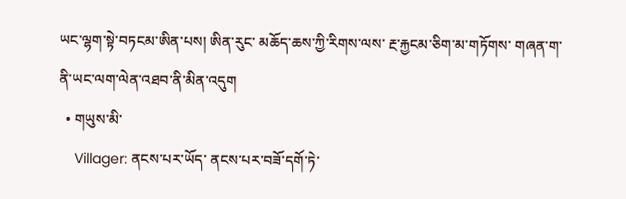ཡང་ལྷག་སྟེ་བཏངམ་ཨིན་པས། ཨིན་རུང་ མཆོད་ཆས་ཀྱི་རིགས་ལས་ རྔ་རྐྱངམ་ཅིག་མ་གཏོགས་ གཞན་ག་ནི་ཡང་ལག་ལེན་འཐབ་ནི་མིན་འདུག
  • གཡུས་མི་
    Villager: ནངས་པར་ཡོད་ ནངས་པར་བཟོ་དགོ་ཏེ་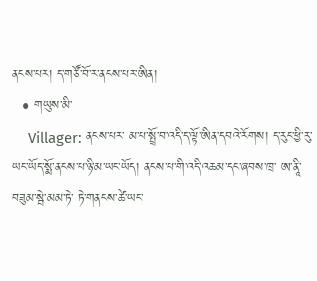ནངས་པར། ད་གཙོ་བོ་ར་ནངས་པར་ཨིན།
  • གཡུས་མི་
    Villager: ནངས་པར་ མ་པ་སྤྲོ་བ་འདི་ད་ལྟོ་ཨིན་དབའེ་རོགས། ད་རུང་ཕྱི་རུ་ཡང་ཡོད་སྨོ་ནངས་པ་ཉི་མ་ཡང་ཡོད། ནངས་པ་གི་འདི་འཆམ་དང་ཞབས་ཁྲ་ ཨ་ནཱི་བཟུམ་སྦེ་མམ་ཏེ་ ཏེ་གནངས་ཚེ་ཡང་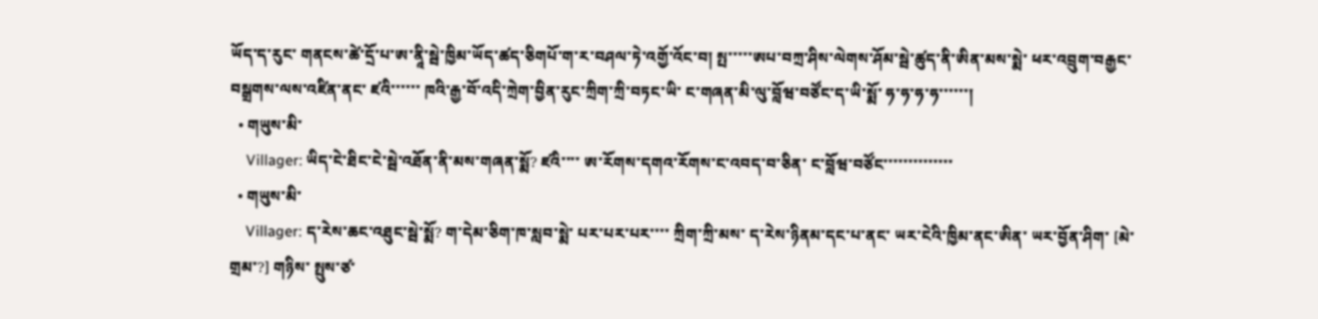ཡོད་ད་རུང་ གནངས་ཚེ་དྲོ་པ་ཨ་ནཱི་སྦེ་ཁྱིམ་ཡོད་ཚད་ཅིགཔོ་ག་ར་བཤལ་ཏེ་འགྱོ་འོང་བ། སྤ་་་་་ཨཔ་བཀྲ་ཤིས་ལེགས་ཤོམ་སྦེ་ཚུད་ནི་ཨིན་མས་སྨེ་ ཕར་འབྲུག་བརྒྱང་བསྒྲགས་ལས་འཛིན་ནང་ ཛའི་་་་་་ ཁའི་རྒྱ་བོ་འདི་ཀྲེག་བྱིན་རུང་ཀྲིག་ཀྲི་བཏང་ཡི་ ང་གཞན་མི་ལུ་བློཝ་བཙོང་ད་ཡི་སྨོ་ ཧ་ཧ་ཧ་ཧ་་་་་་།
  • གཡུས་མི་
    Villager: ཡིད་ངེ་ཐིང་ངེ་སྦེ་འཐོན་ནི་མས་གཞན་སྨོ? ཛའི་་་་ ཨ་རོགས་དགའ་རོགས་ང་འབད་བ་ཅིན་ ང་བློཝ་བཙོང་་་་་་་་་་་་་་
  • གཡུས་མི་
    Villager: ད་རེས་ཆང་འཐུང་སྦེ་སྨོ? ག་དེམ་ཅིག་ཁ་སླབ་སྨེ་ པར་པར་པར་་་་ ཀྲིག་ཀྲི་མས་ ད་རེས་ཉིནམ་དང་པ་ནང་ ཡར་ངེའི་ཁྱིམ་ནང་ཨིན་ ཡར་བྱོན་ཤིག་ [མེ་གྲམ་?] གཉིས་ སྤུས་ཙ་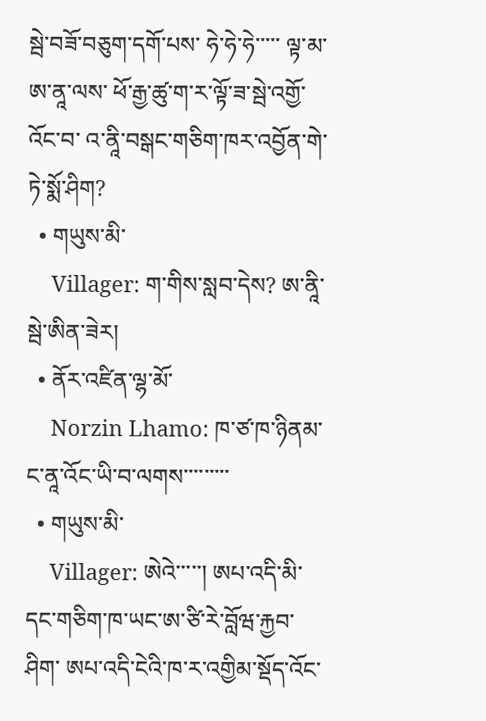སྦེ་བཟོ་བཅུག་དགོ་པས་ ཧེ་ཧེ་ཧེ་་་་་ ལྟ་མ་ཨ་ནཱ་ལས་ ཕོ་རྒྱ་ཚུ་ག་ར་ལྟོ་ཟ་སྦེ་འགྱོ་འོང་བ་ འ་ནཱི་བསྒང་གཅིག་ཁར་འབྱོན་གེ་ཏེ་སྨོ་ཤིག?
  • གཡུས་མི་
    Villager: ག་གིས་སླབ་དེས? ཨ་ནཱི་སྦེ་ཨིན་ཟེར།
  • ནོར་འཛིན་ལྷ་མོ་
    Norzin Lhamo: ཁ་ཙ་ཁ་ཉིནམ་ ང་ནཱ་འོང་ཡི་བ་ལགས་་་་་་་་་
  • གཡུས་མི་
    Villager: ཨེའེ་་་་་། ཨཔ་འདི་མི་དང་གཅིག་ཁ་ཡང་ཨ་ཙི་རེ་བློཝ་རྐྱབ་ཤིག་ ཨཔ་འདི་ངེའི་ཁ་ར་འགྱིམ་སྡོད་འོང་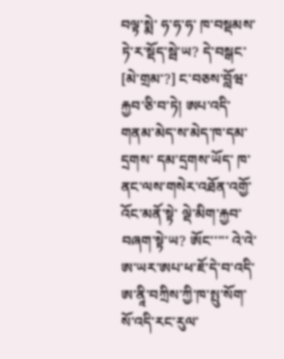བལྟ་སྨེ་ ཧ་ཧ་ཧ་ ཁ་བསྡམས་ཏེ་ར་སྡོད་སྦེ་ཡ? དེ་བསྒང་ [མེ་གྲམ་?] ང་བཅས་བློཝ་རྐྱབ་ཅི་བ་ཏེ། ཨཔ་འདི་གནམ་མེད་ས་མེད་ཁ་དམ་དྲགས་ དམ་དྲགས་ཡོད་ ཁ་ནང་ལས་གསེར་འཐོན་འགྱོ་འོང་མནོ་སྟེ་ ལྡེ་མིག་རྐྱབ་བཞག་སྟེ་ཡ? ཨོང་་་་་ འེ་འེ་ ཨ་ཡར་ཨཔ་ཕ་ཇོ་དེ་བ་འདི་ ཨ་ནཱི་བཀྲིས་ཀྱི་ཁ་སྤུ་སོག་སོ་འདི་རང་རུལ་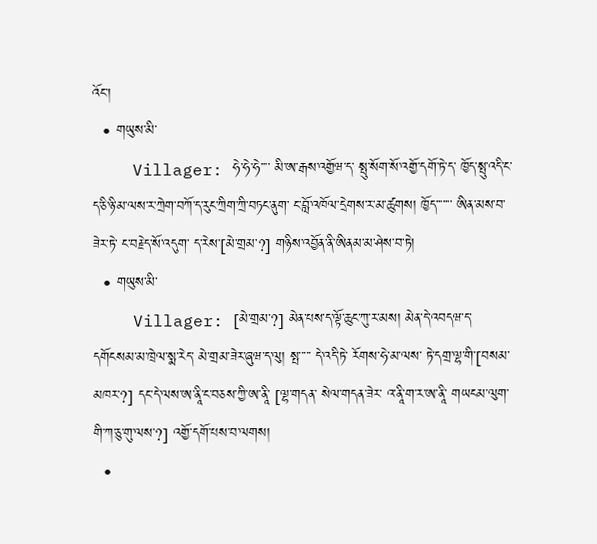འོང་།
  • གཡུས་མི་
    Villager: ཧེ་ཧེ་ཧེ་་་་ མི་ཨ་རྒས་འགྱོཝ་ད་ སྤུ་སོག་སོ་འགྱོ་དགོ་ཏེ་ད་ ཁྱོད་སྤུ་འདི་ང་ ད་ཅི་ཉི་མ་ལས་ར་ཀྲེག་བཀོ་ད་རུང་ཀྲིག་ཀྲི་བཏང་ནུག་ ང་བློ་འཁོལ་དྲེགས་ར་མ་ཚུགས། ཁྱོད་་་་་་་ ཨིན་མས་བ་ཟེར་ཏེ་ ང་བརྗེད་སོ་འདུག་ ད་རེས་[མེ་གྲམ་?] གཉིས་འབྱོན་ནི་ཨིནམ་མ་ཤེས་བ་ཏེ།
  • གཡུས་མི་
    Villager: [མེ་གྲམ་?] མེན་པས་ད་ལྟོ་ཆུང་ཀུ་ར་མས། མེན་དེ་འབདཝ་ད་ དགོངསམ་མ་ཁྲེལ་སྨ་རེད་ མེ་གྲམ་ཟེར་ཞུཝ་ད་ལུ། སྤ་་་་་ དེ་འདི་ཏེ་ རོགས་ཧེ་མ་ལས་ ཏེ་དགྲ་ལྷ་གི་[བསམ་མཁར་?] དང་དེ་ལས་ཨ་ནཱི་ང་བཅས་ཀྱི་ཨ་ནཱི་ [ལྷ་གདན་ སེལ་གདན་ཟེར་ འ་ནཱི་ག་ར་ཨ་ནཱི་ གཡངམ་ལུག་གི་ཀ་ཅུ་གུ་ལས་?] འགྱོ་དགོ་པས་བ་ལགས།
  •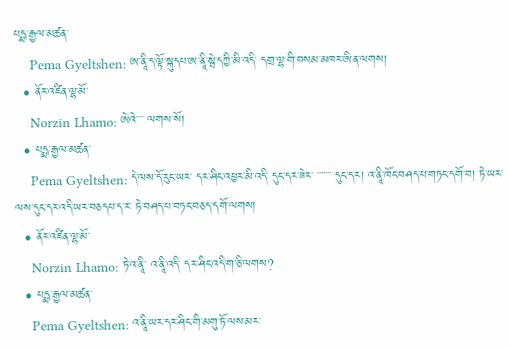པདྨ་རྒྱལ་མཚན་
    Pema Gyeltshen: ཨ་ནཱི་ད་ལྟོ་སྐུདཔ་ཨ་ནཱི་སྦེ་དཀྱི་མི་འདི་ དགྲ་ལྷ་གི་བསམ་མཁར་ཨིན་ལགས།
  • ནོར་འཛིན་ལྷ་མོ་
    Norzin Lhamo: ཨེའེ་་་་ ལགས་སོ།
  • པདྨ་རྒྱལ་མཚན་
    Pema Gyeltshen: དེ་ལས་དོ་རུང་ཡར་ དར་ཤིང་འཕྱར་མི་འདི་ དུང་དར་ཟེར་ ་་་་་་་ དུང་དར། འ་ནཱི་ཁོང་བཤད་པ་གཏང་དགོ་བ། ཏེ་ཡར་ལས་དུང་དར་འདི་ཡར་བཅདཔ་ད་ར་ ཏེ་བཤད་པ་བཏང་བཅད་དགོ་ལགས།
  • ནོར་འཛིན་ལྷ་མོ་
    Norzin Lhamo: ཏེ་འ་ནཱི་ འ་ནཱི་འདི་ དར་ཤིང་འདི་ག་ཅི་ལགས?
  • པདྨ་རྒྱལ་མཚན་
    Pema Gyeltshen: འ་ནཱི་ཡར་དར་ཤིང་གི་མགུ་ཏོ་ལས་མར་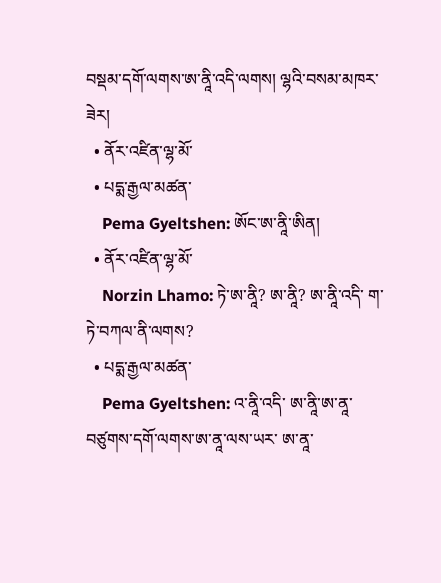བསྡམ་དགོ་ལགས་ཨ་ནཱི་འདི་ལགས། ལྷའི་བསམ་མཁར་ཟེར།
  • ནོར་འཛིན་ལྷ་མོ་
  • པདྨ་རྒྱལ་མཚན་
    Pema Gyeltshen: ཨོང་ཨ་ནཱི་ཨིན།
  • ནོར་འཛིན་ལྷ་མོ་
    Norzin Lhamo: ཏེ་ཨ་ནཱི? ཨ་ནཱི? ཨ་ནཱི་འདི་ ག་ཏེ་བཀལ་ནི་ལགས?
  • པདྨ་རྒྱལ་མཚན་
    Pema Gyeltshen: འ་ནཱི་འདི་ ཨ་ནཱི་ཨ་ནཱ་བཙུགས་དགོ་ལགས་ཨ་ནཱ་ལས་ཡར་ ཨ་ནཱ་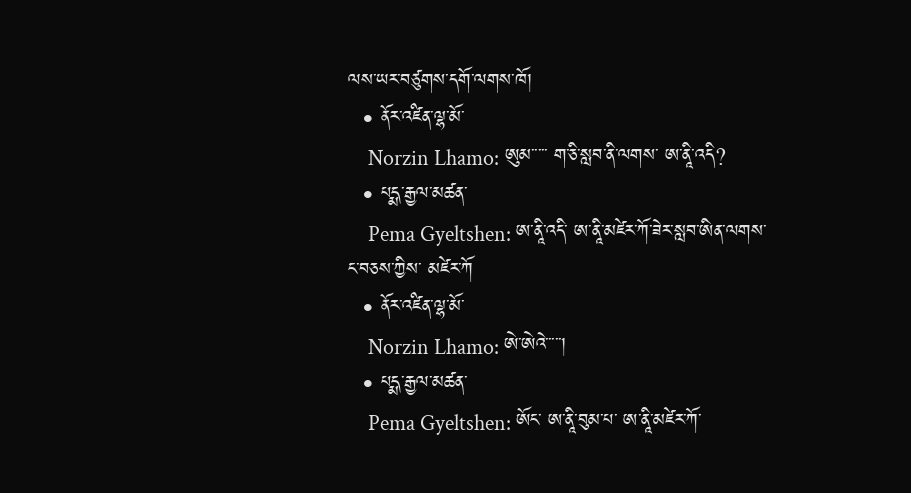ལས་ཡར་བཙུགས་དགོ་ལགས་ཁོ།
  • ནོར་འཛིན་ལྷ་མོ་
    Norzin Lhamo: ཨུམ་་་་་ ག་ཅི་སླབ་ནི་ལགས་ ཨ་ནཱི་འདི?
  • པདྨ་རྒྱལ་མཚན་
    Pema Gyeltshen: ཨ་ནཱི་འདི་ ཨ་ནཱི་མཛེར་ཀོ་ཟེར་སླབ་ཨིན་ལགས་ང་བཅས་ཀྱིས་ མཛེར་ཀོ
  • ནོར་འཛིན་ལྷ་མོ་
    Norzin Lhamo: ཨེ་ཨེའེ་་་་་།
  • པདྨ་རྒྱལ་མཚན་
    Pema Gyeltshen: ཨོང་ ཨ་ནཱི་བུམ་པ་ ཨ་ནཱི་མཛེར་ཀོ་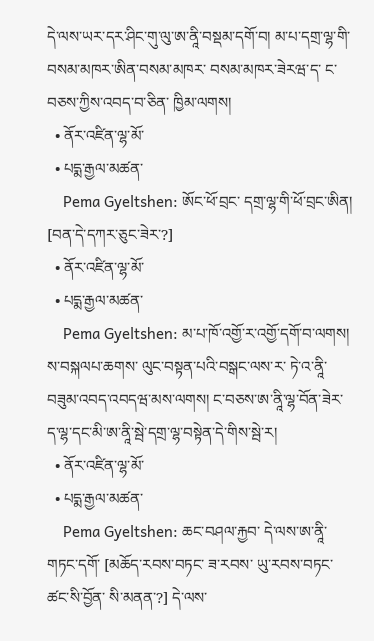དེ་ལས་ཡར་དར་ཤིང་གུ་ལུ་ཨ་ནཱི་བསྡམ་དགོ་བ། མ་པ་དགྲ་ལྷ་གི་བསམ་མཁར་ཨིན་བསམ་མཁར་ བསམ་མཁར་ཟེརཝ་ད་ ང་བཅས་ཀྱིས་འབད་བ་ཅིན་ ཁྱིམ་ལགས།
  • ནོར་འཛིན་ལྷ་མོ་
  • པདྨ་རྒྱལ་མཚན་
    Pema Gyeltshen: ཨོང་ཕོ་བྲང་ དགྲ་ལྷ་གི་ཕོ་བྲང་ཨིན། [བན་དེ་དཀར་ཅུང་ཟེར་?]
  • ནོར་འཛིན་ལྷ་མོ་
  • པདྨ་རྒྱལ་མཚན་
    Pema Gyeltshen: མ་པ་ཁོ་འགྱོ་ར་འགྱོ་དགོ་བ་ལགས། ས་བསྐལཔ་ཆགས་ ལུང་བསྟན་པའི་བསྒང་ལས་ར་ ཏེ་འ་ནཱི་བཟུམ་འབད་འབདཝ་མས་ལགས། ང་བཅས་ཨ་ནཱི་ལྷ་བོན་ཟེར་ ད་ལྷ་དང་མི་ཨ་ནཱི་སྦེ་དགྲ་ལྷ་བསྟེན་དེ་གིས་སྦེ་ར།
  • ནོར་འཛིན་ལྷ་མོ་
  • པདྨ་རྒྱལ་མཚན་
    Pema Gyeltshen: ཆང་བཤལ་རྐྱབ་ དེ་ལས་ཨ་ནཱི་གཏང་དགོ་ [མཆོད་རབས་བཏང་ ཟ་རབས་ ཡུ་རབས་བཏང་ ཚང་སི་བྱོན་ སི་མནན་?] དེ་ལས་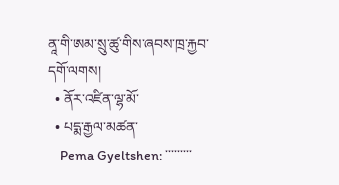ནཱ་གི་ཨམ་སྲུ་ཚུ་གིས་ཞབས་ཁྲ་རྐྱབ་དགོ་ལགས།
  • ནོར་འཛིན་ལྷ་མོ་
  • པདྨ་རྒྱལ་མཚན་
    Pema Gyeltshen: ་་་་་་་་་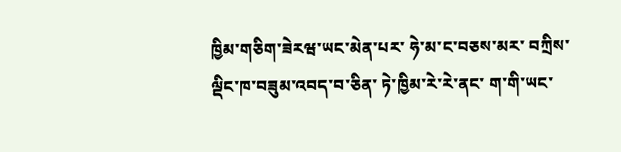ཁྱིམ་གཅིག་ཟེརཝ་ཡང་མེན་པར་ ཧེ་མ་ང་བཅས་མར་ བཀྲིས་ལྡིང་ཁ་བཟུམ་འབད་བ་ཅིན་ ཏེ་ཁྱིམ་རེ་རེ་ནང་ ག་གི་ཡང་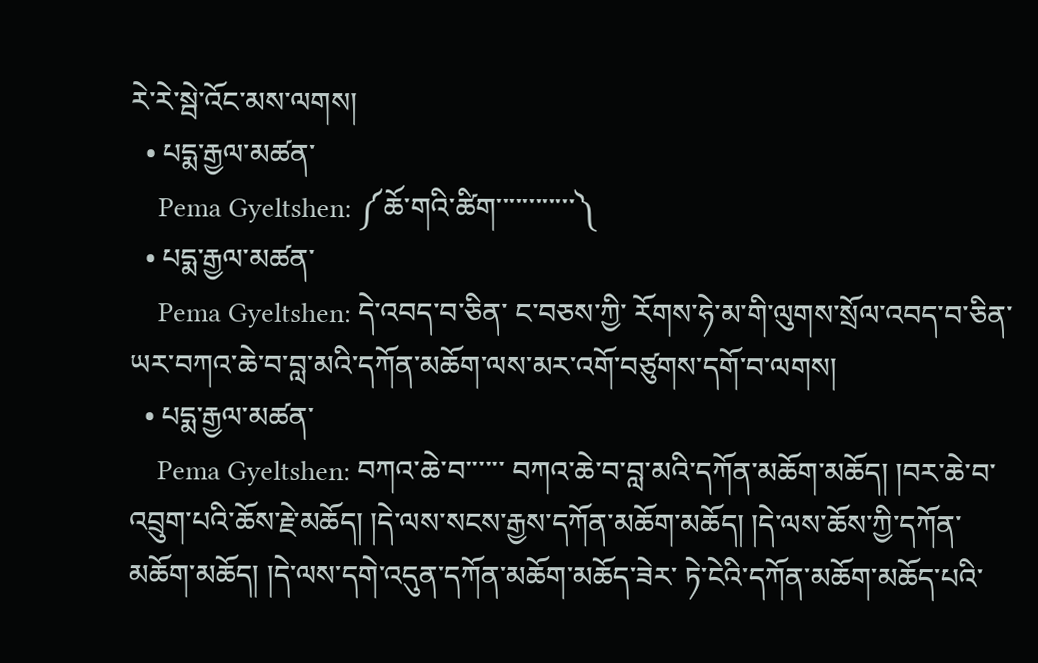རེ་རེ་སྦེ་འོང་མས་ལགས།
  • པདྨ་རྒྱལ་མཚན་
    Pema Gyeltshen: ༼ཆོ་གའི་ཚིག་་་་་་་་་་་་༽
  • པདྨ་རྒྱལ་མཚན་
    Pema Gyeltshen: དེ་འབད་བ་ཅིན་ ང་བཅས་ཀྱི་ རོགས་ཧེ་མ་གི་ལུགས་སྲོལ་འབད་བ་ཅིན་ ཡར་བཀའ་ཆེ་བ་བླ་མའི་དཀོན་མཆོག་ལས་མར་འགོ་བཙུགས་དགོ་བ་ལགས།
  • པདྨ་རྒྱལ་མཚན་
    Pema Gyeltshen: བཀའ་ཆེ་བ་་་་་་ བཀའ་ཆེ་བ་བླ་མའི་དཀོན་མཆོག་མཆོད། །བར་ཆེ་བ་འབྲུག་པའི་ཆོས་རྗེ་མཆོད། །དེ་ལས་སངས་རྒྱས་དཀོན་མཆོག་མཆོད། །དེ་ལས་ཆོས་ཀྱི་དཀོན་མཆོག་མཆོད། །དེ་ལས་དགེ་འདུན་དཀོན་མཆོག་མཆོད་ཟེར་ ཏེ་ངེའི་དཀོན་མཆོག་མཆོད་པའི་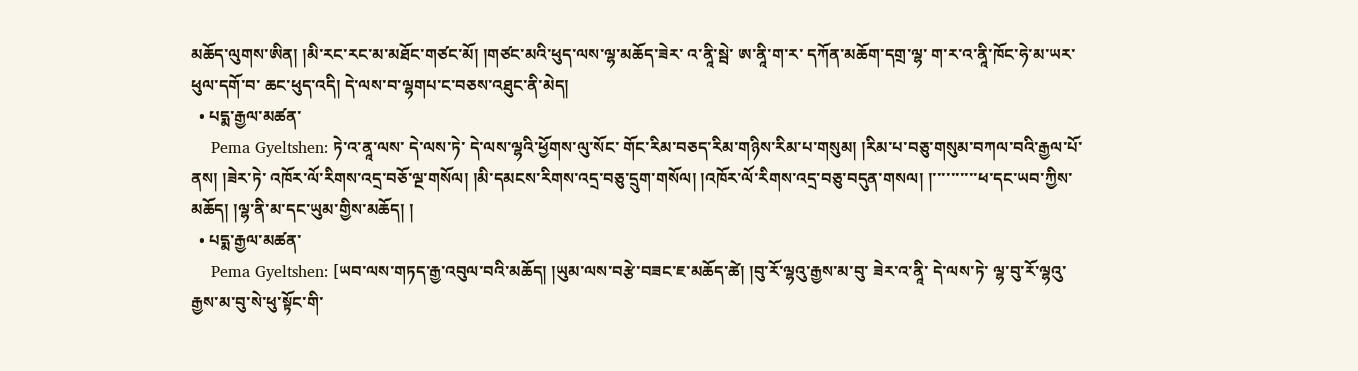མཆོད་ལུགས་ཨིན། །མི་རང་རང་མ་མཐོང་གཙང་མོ། །གཙང་མའི་ཕུད་ལས་ལྷ་མཆོད་ཟེར་ འ་ནཱི་སྦེ་ ཨ་ནཱི་ག་ར་ དཀོན་མཆོག་དགྲ་ལྷ་ ག་ར་འ་ནཱི་ཁོང་ཧེ་མ་ཡར་ཕུལ་དགོ་བ་ ཆང་ཕུད་འདི། དེ་ལས་བ་ལྷགཔ་ང་བཅས་འཐུང་ནི་མེད།
  • པདྨ་རྒྱལ་མཚན་
    Pema Gyeltshen: ཏེ་འ་ནཱ་ལས་ དེ་ལས་ཏེ་ དེ་ལས་ལྷའི་ཕྱོགས་ལུ་སོང་ གོང་རིམ་བཅད་རིམ་གཉིས་རིམ་པ་གསུམ། །རིམ་པ་བཅུ་གསུམ་བཀལ་བའི་རྒྱལ་པོ་ནས། །ཟེར་ཏེ་ འཁོར་ལོ་རིགས་འདྲ་བཅོ་ལྔ་གསོལ། །མི་དམངས་རིགས་འདྲ་བཅུ་དྲུག་གསོལ། །འཁོར་ལོ་རིགས་འདྲ་བཅུ་བདུན་གསལ། །་་་་་་་་་་ཕ་དང་ཡབ་ཀྱིས་མཆོད། །ལྷ་ནི་མ་དང་ཡུམ་གྱིས་མཆོད། །
  • པདྨ་རྒྱལ་མཚན་
    Pema Gyeltshen: [ཡབ་ལས་གཏད་རྒྱ་འབུལ་བའི་མཆོད། །ཡུམ་ལས་བརྩེ་བཟང་ཇ་མཆོད་ཚེ། །བུ་རོ་ལྷའུ་རྒྱས་མ་བུ་ ཟེར་འ་ནཱི་ དེ་ལས་ཏེ་ ལྷ་བུ་རོ་ལྷའུ་རྒྱས་མ་བུ་སེ་ཕུ་སྟོང་གི་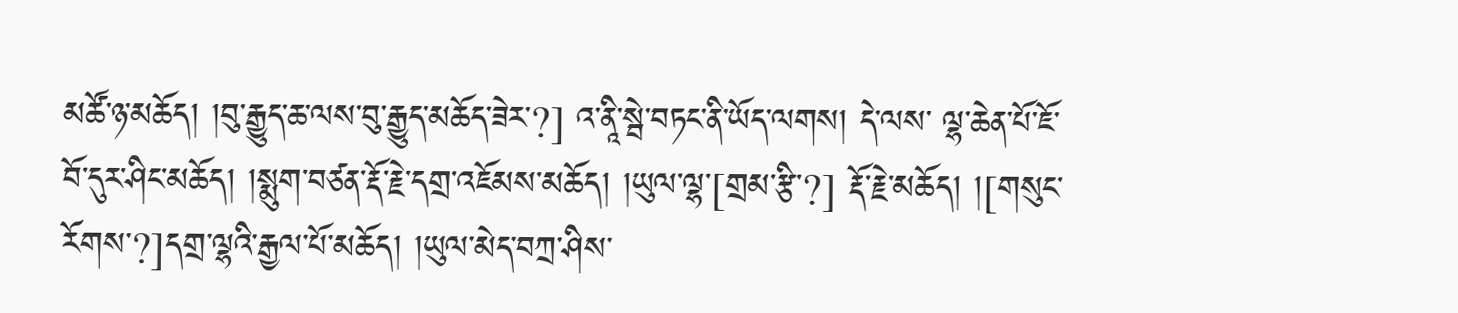མཚོ་ཉ་མཆོད། །བུ་རྒྱུད་ཆ་ལས་བུ་རྒྱུད་མཆོད་ཟེར་?] འ་ནཱི་སྦེ་བཏང་ནི་ཡོད་ལགས། དེ་ལས་ ལྷ་ཆེན་པོ་ཇོ་བོ་དུར་ཤིང་མཆོད། །སྨུག་བཙན་རྡོ་རྗེ་དགྲ་འཇོམས་མཆོད། །ཡུལ་ལྷ་[གྲམ་རྩི་?] རྡོ་རྗེ་མཆོད། །[གསུང་རོགས་?]དགྲ་ལྷའི་རྒྱལ་པོ་མཆོད། །ཡུལ་མེད་བཀྲ་ཤིས་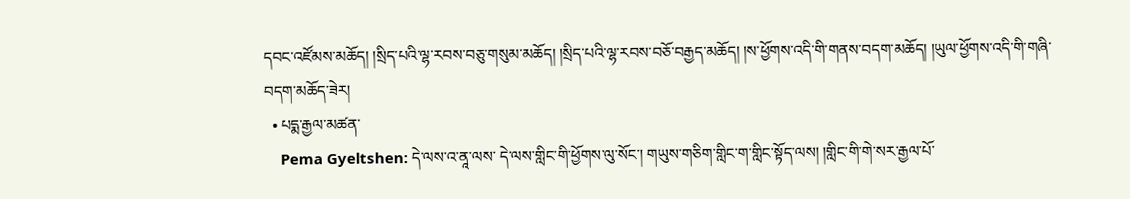དབང་འཛོམས་མཆོད། །སྲིད་པའི་ལྷ་རབས་བཅུ་གསུམ་མཆོད། །སྲིད་པའི་ལྷ་རབས་བཅོ་བརྒྱད་མཆོད། །ས་ཕྱོགས་འདི་གི་གནས་བདག་མཆོད། །ཡུལ་ཕྱོགས་འདི་གི་གཞི་བདག་མཆོད་ཟེར།
  • པདྨ་རྒྱལ་མཚན་
    Pema Gyeltshen: དེ་ལས་འ་ནཱ་ལས་ དེ་ལས་གླིང་གི་ཕྱོགས་ལུ་སོང་། གཡུས་གཅིག་གླིང་ག་གླིང་སྟོད་ལས། །གླིང་གི་གེ་སར་རྒྱལ་པོ་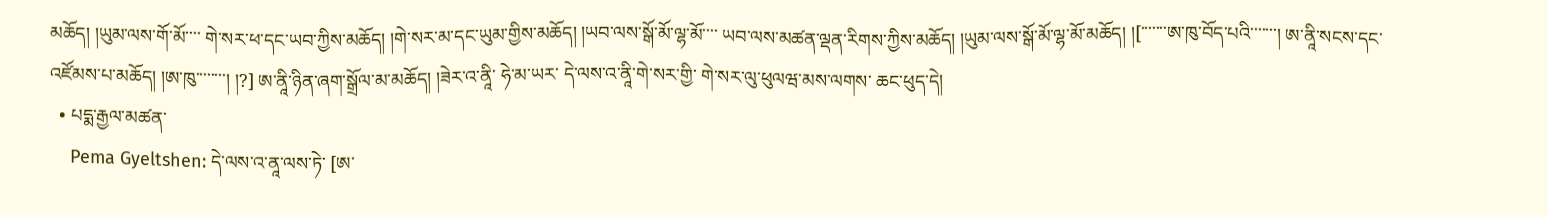མཆོད། །ཡུམ་ལས་གོ་མོ་་་་ གེ་སར་ཕ་དང་ཡབ་ཀྱིས་མཆོད། །གེ་སར་མ་དང་ཡུམ་གྱིས་མཆོད། །ཡབ་ལས་སྒོ་མོ་ལྷ་མོ་་་་ ཡབ་ལས་མཚན་ལྡན་རིགས་ཀྱིས་མཆོད། །ཡུམ་ལས་སྒོ་མོ་ལྷ་མོ་མཆོད། །[་་་་་་་ཨ་ཁུ་བོད་པའི་་་་་་་། ཨ་ནཱི་སངས་དང་འཛོམས་པ་མཆོད། །ཨ་ཁུ་་་་་་་་། །?] ཨ་ནཱི་ཉིན་ཞག་སྒྲོལ་མ་མཆོད། །ཟེར་འ་ནཱི་ ཧེ་མ་ཡར་ དེ་ལས་འ་ནཱི་གེ་སར་གྱི་ གེ་སར་ལུ་ཕུལཝ་མས་ལགས་ ཆང་ཕུད་དེ།
  • པདྨ་རྒྱལ་མཚན་
    Pema Gyeltshen: དེ་ལས་འ་ནཱ་ལས་ཏེ་ [ཨ་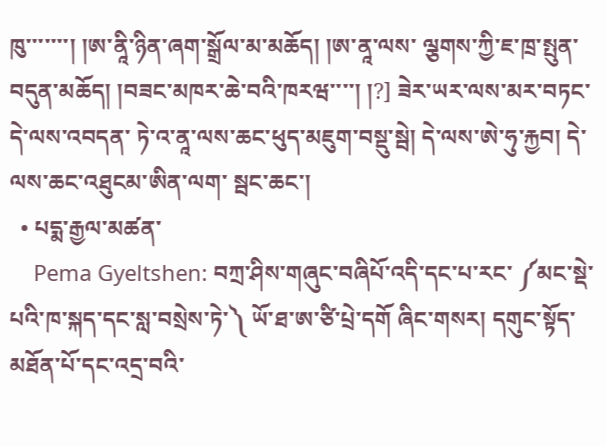ཁུ་་་་་་་། །ཨ་ནཱི་ཉིན་ཞག་སྒྲོལ་མ་མཆོད། །ཨ་ནཱ་ལས་ ལྕགས་ཀྱི་ཇ་ཁྲ་སྤུན་བདུན་མཆོད། །བཟང་མཁར་ཆེ་བའི་ཁརཝ་་་་། །?] ཟེར་ཡར་ལས་མར་བཏང་ དེ་ལས་འབདན་ ཏེ་འ་ནཱ་ལས་ཆང་ཕུད་མཇུག་བསྡུ་སྦེ། དེ་ལས་ཨེ་ཧུ་རྐྱབ། དེ་ལས་ཆང་འཐུངམ་ཨིན་ལག་ སྦང་ཆང་།
  • པདྨ་རྒྱལ་མཚན་
    Pema Gyeltshen: བཀྲ་ཤིས་གཞུང་བཞིཔོ་འདི་དང་པ་རང་ ༼མང་སྡེ་པའི་ཁ་སྐད་དང་སླ་བསྲེས་ཏེ་༽ ཡོ་ཐ་ཨ་ཙི་པྲེ་དགོ ཞིང་གསར། དགུང་སྟོད་མཐོན་པོ་དང་འདྲ་བའི་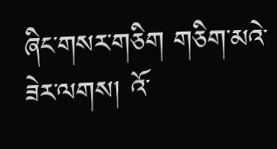ཞིང་གསར་གཅིག གཅིག་མའེ་ཟེར་ལགས། འོ་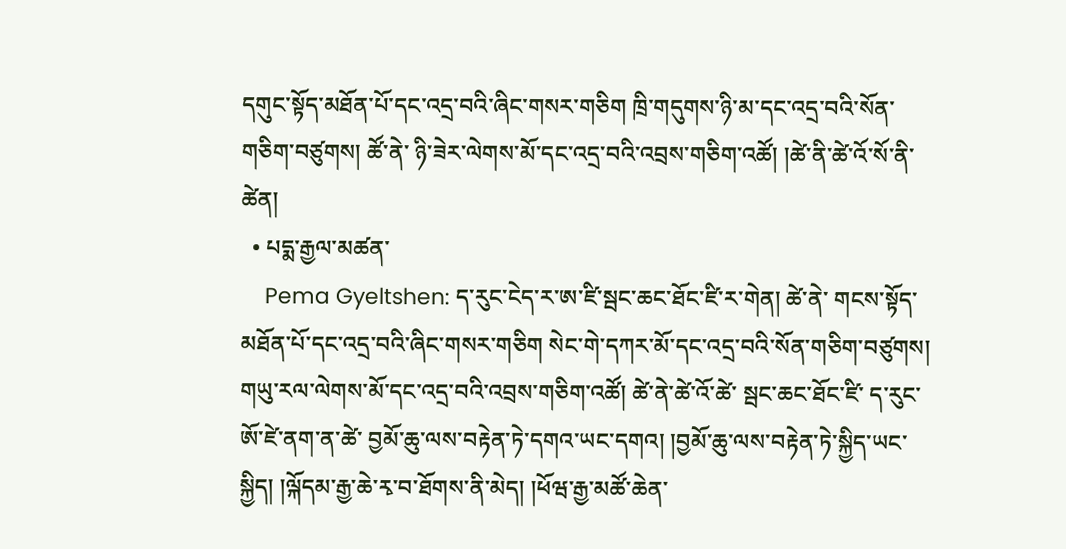དགུང་སྟོད་མཐོན་པོ་དང་འདྲ་བའི་ཞིང་གསར་གཅིག ཁྲི་གདུགས་ཉི་མ་དང་འདྲ་བའི་སོན་གཅིག་བཙུགས། ཚོ་ནེ་ ཉི་ཟེར་ལེགས་མོ་དང་འདྲ་བའི་འབྲས་གཅིག་འཚོ། །ཚེ་ནི་ཚེ་འོ་སོ་ནི་ཚེན།
  • པདྨ་རྒྱལ་མཚན་
    Pema Gyeltshen: ད་རུང་ངེད་ར་ཨ་ཛི་སྦང་ཆང་ཐོང་ཛི་ར་གེན། ཚེ་ནེ་ གངས་སྟོད་མཐོན་པོ་དང་འདྲ་བའི་ཞིང་གསར་གཅིག སེང་གེ་དཀར་མོ་དང་འདྲ་བའི་སོན་གཅིག་བཙུགས། གཡུ་རལ་ལེགས་མོ་དང་འདྲ་བའི་འབྲས་གཅིག་འཚོ། ཚེ་ནེ་ཚེ་འོ་ཚེ་ སྦང་ཆང་ཐོང་ཛི་ ད་རུང་ཨོ་ཛེ་ནག་ན་ཚེ་ བྱམོ་ཆུ་ལས་བརྟེན་ཏེ་དགའ་ཡང་དགའ། །བྱམོ་ཆུ་ལས་བརྟེན་ཏེ་སྐྱིད་ཡང་སྐྱིད། །ལྐོདམ་རྒྱ་ཆེ་རྭ་བ་ཐོགས་ནི་མེད། །ཕོཝ་རྒྱ་མཚོ་ཆེན་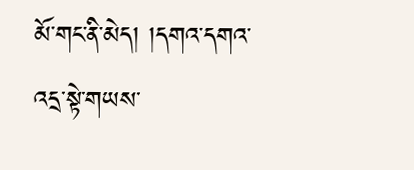མོ་གང་ནི་མེད། །དགའ་དགའ་འདྲ་སྟེ་གཡས་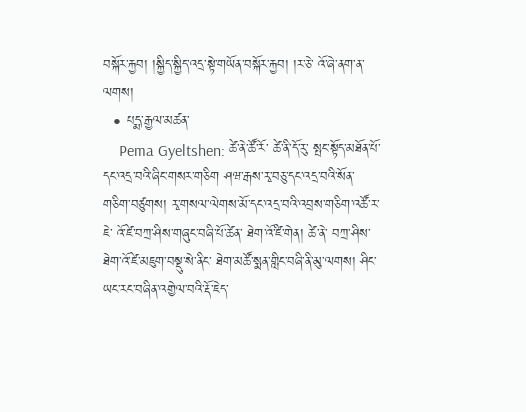བསྐོར་རྐྱབ། །སྐྱིད་སྐྱིད་འདྲ་སྟེ་གཡོན་བསྐོར་རྐྱབ། །ར་ཅེ་ འོ་ཞེ་ནག་ན་ལགས།
  • པདྨ་རྒྱལ་མཚན་
    Pema Gyeltshen: ཚེ་ནེ་ཚོ་རོ་ ཚེ་ནི་དོ་རུ་ སྤང་སྟོད་མཐོན་པོ་དང་འདྲ་བའི་ཞིང་གསར་གཅིག ཤཝ་རྒས་རྭ་བཅུ་དང་འདྲ་བའི་སོན་གཅིག་བཙུགས། རྭ་གསལ་ལེགས་མོ་དང་འདྲ་བའི་འབྲས་གཅིག་འཚོ་ར་ཇེ་ འོ་ཛེ་བཀྲ་ཤིས་གཞུང་བཞི་པོ་ཚེན་ ཐེག་འོ་ཛི་གེན། ཚེ་ནེ་ བཀྲ་ཤིས་ཐེག་འོ་ཛེ་མཇུག་བསྡུ་སེ་ནིང་ ཐེག་མཚོ་སྨན་གླིང་བཞི་ནི་མུ་ལགས། ཤིང་ཡང་རང་བཞིན་འགྱེལ་བའི་རྡོ་ཇེད་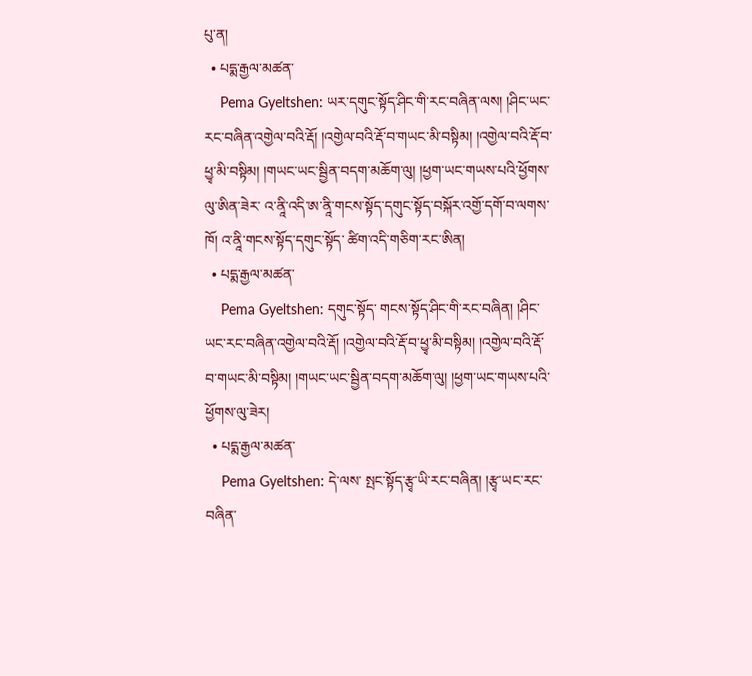པུ་ན།
  • པདྨ་རྒྱལ་མཚན་
    Pema Gyeltshen: ཡར་དགུང་སྟོད་ཤིང་གི་རང་བཞིན་ལས། །ཤིང་ཡང་རང་བཞིན་འགྱེལ་བའི་རྡོ། །འགྱེལ་བའི་རྡོ་བ་གཡང་མི་བསྟིམ། །འགྱེལ་བའི་རྡོ་བ་ཕྱྭ་མི་བསྟིམ། །གཡང་ཡང་སྦྱིན་བདག་མཆོག་ལུ། །ཕྱག་ཡང་གཡས་པའི་ཕྱོགས་ལུ་ཨིན་ཟེར་ འ་ནཱི་འདི་ཨ་ནཱི་གངས་སྟོད་དགུང་སྟོད་བསྐོར་འགྱོ་དགོ་བ་ལགས་ཁོ། འ་ནཱི་གངས་སྟོད་དགུང་སྟོད་ ཚིག་འདི་གཅིག་རང་ཨིན།
  • པདྨ་རྒྱལ་མཚན་
    Pema Gyeltshen: དགུང་སྟོད་ གངས་སྟོད་ཤིང་གི་རང་བཞིན། །ཤིང་ཡང་རང་བཞིན་འགྱེལ་བའི་རྡོ། །འགྱེལ་བའི་རྡོ་བ་ཕྱྭ་མི་བསྟིམ། །འགྱེལ་བའི་རྡོ་བ་གཡང་མི་བསྟིམ། །གཡང་ཡང་སྦྱིན་བདག་མཆོག་ལུ། །ཕྱག་ཡང་གཡས་པའི་ཕྱོགས་ལུ་ཟེར།
  • པདྨ་རྒྱལ་མཚན་
    Pema Gyeltshen: དེ་ལས་ སྤང་སྟོད་རྩྭ་ཡི་རང་བཞིན། །རྩྭ་ཡང་རང་བཞིན་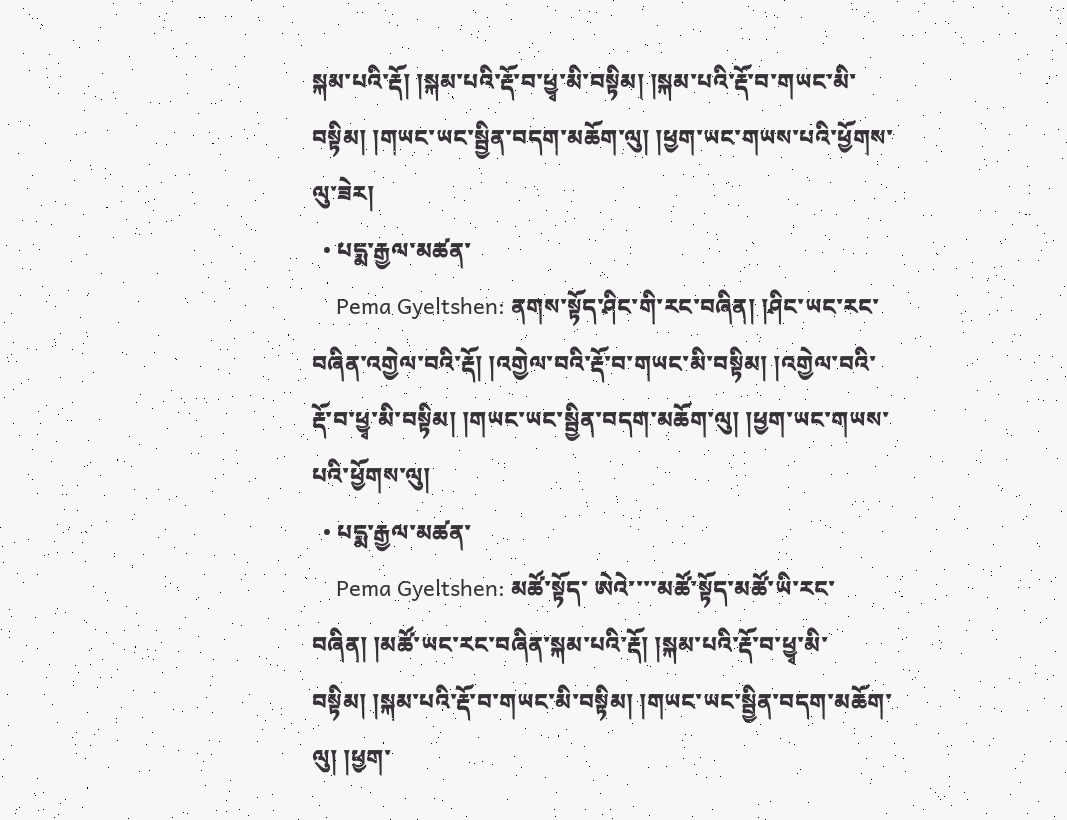སྐམ་པའི་རྡོ། །སྐམ་པའི་རྡོ་བ་ཕྱྭ་མི་བསྟིམ། །སྐམ་པའི་རྡོ་བ་གཡང་མི་བསྟིམ། །གཡང་ཡང་སྦྱིན་བདག་མཆོག་ལུ། །ཕྱག་ཡང་གཡས་པའི་ཕྱོགས་ལུ་ཟེར།
  • པདྨ་རྒྱལ་མཚན་
    Pema Gyeltshen: ནགས་སྟོད་ཤིང་གི་རང་བཞིན། །ཤིང་ཡང་རང་བཞིན་འགྱེལ་བའི་རྡོ། །འགྱེལ་བའི་རྡོ་བ་གཡང་མི་བསྟིམ། །འགྱེལ་བའི་རྡོ་བ་ཕྱྭ་མི་བསྟིམ། །གཡང་ཡང་སྦྱིན་བདག་མཆོག་ལུ། །ཕྱག་ཡང་གཡས་པའི་ཕྱོགས་ལུ།
  • པདྨ་རྒྱལ་མཚན་
    Pema Gyeltshen: མཚོ་སྟོད་ ཨེའེ་་་་མཚོ་སྟོད་མཚོ་ཡི་རང་བཞིན། །མཚོ་ཡང་རང་བཞིན་སྐམ་པའི་རྡོ། །སྐམ་པའི་རྡོ་བ་ཕྱྭ་མི་བསྟིམ། །སྐམ་པའི་རྡོ་བ་གཡང་མི་བསྟིམ། །གཡང་ཡང་སྦྱིན་བདག་མཆོག་ལུ། །ཕྱག་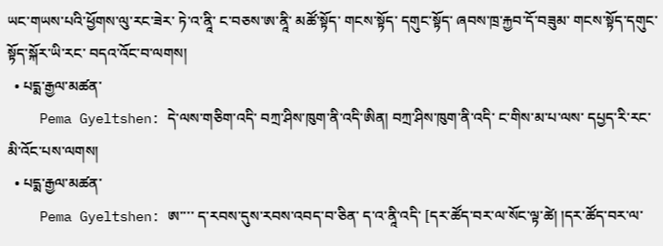ཡང་གཡས་པའི་ཕྱོགས་ལུ་རང་ཟེར་ ཏེ་འ་ནཱི་ ང་བཅས་ཨ་ནཱི་ མཚོ་སྟོད་ གངས་སྟོད་ དགུང་སྟོད་ ཞབས་ཁྲ་རྐྱབ་དོ་བཟུམ་ གངས་སྟོད་དགུང་སྟོད་སྐོར་ཡི་རང་ བདའ་འོང་བ་ལགས།
  • པདྨ་རྒྱལ་མཚན་
    Pema Gyeltshen: དེ་ལས་གཅིག་འདི་ བཀྲ་ཤིས་ཁུག་ནི་འདི་ཨིན། བཀྲ་ཤིས་ཁུག་ནི་འདི་ ང་གིས་མ་པ་ལས་ དཔྱད་རི་རང་མི་འོང་པས་ལགས།
  • པདྨ་རྒྱལ་མཚན་
    Pema Gyeltshen: ཨ་་་་ ད་རབས་དུས་རབས་འབད་བ་ཅིན་ ད་འ་ནཱི་འདི་ [དར་ཚོད་བར་ལ་སོང་ལྟ་ཚེ། །དར་ཚོད་བར་ལ་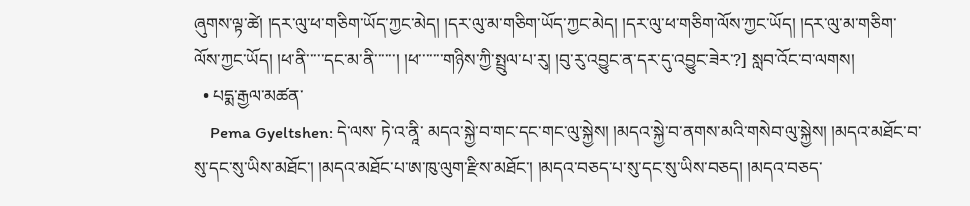ཞུགས་ལྟ་ཚེ། །དར་ལུ་ཕ་གཅིག་ཡོད་ཀྱང་མེད། །དར་ལུ་མ་གཅིག་ཡོད་ཀྱང་མེད། །དར་ལུ་ཕ་གཅིག་ལོས་ཀྱང་ཡོད། །དར་ལུ་མ་གཅིག་ལོས་ཀྱང་ཡོད། །ཕ་ནི་་་་་དང་མ་ནི་་་་་་། །ཕ་་་་་་་གཉིས་ཀྱི་སྤྲུལ་པ་རུ། །བུ་རུ་འབྱུང་ན་དར་དུ་འབྱུང་ཟེར་?] སླབ་འོང་བ་ལགས།
  • པདྨ་རྒྱལ་མཚན་
    Pema Gyeltshen: དེ་ལས་ ཏེ་འ་ནཱི་ མདའ་སྐྱེ་བ་གང་དང་གང་ལུ་སྐྱེས། །མདའ་སྐྱེ་བ་ནགས་མའི་གསེབ་ལུ་སྐྱེས། །མདའ་མཐོང་བ་སུ་དང་སུ་ཡིས་མཐོང་། །མདའ་མཐོང་པ་ཨ་ཁུ་ལུག་རྫིས་མཐོང་། །མདའ་བཅད་པ་སུ་དང་སུ་ཡིས་བཅད། །མདའ་བཅད་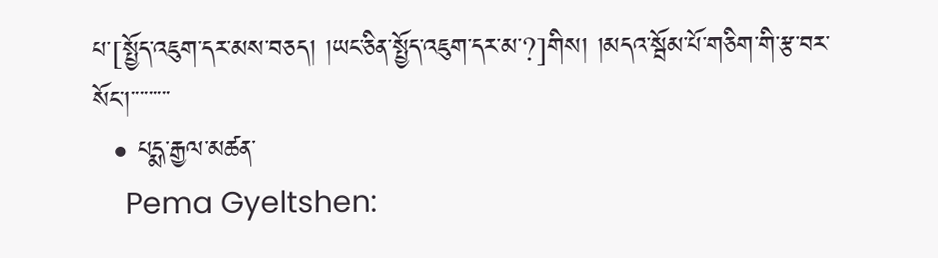པ་[སྤྱོད་འཇུག་དར་མས་བཅད། །ཡང་ཅིན་སྤྱོད་འཇུག་དར་མ་?]གིས། །མདའ་སྦོམ་པོ་གཅིག་གི་རྩ་བར་སོང་།་་་་་་་་་
  • པདྨ་རྒྱལ་མཚན་
    Pema Gyeltshen: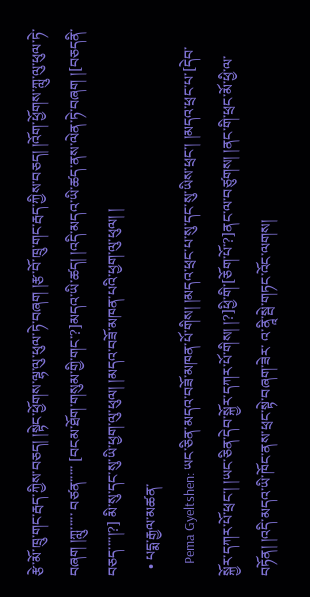རྩེ་མོ་ཁྲུ་གང་རྦད་ཀྱིས་བཅད། །སྟེང་ཕྱོགས་ལྷ་ལུ་ཕུལ་ཏེ་བཞག །རྩ་བོ་ཁྲུ་གང་རྦད་ཀྱིས་བཅད། །འོག་ཕྱོགས་ཀླུ་ལུ་ཕུལ་ཏེ་བཞག །ཀླུ་་་་་ བཙན་་་་་ [བངམ་ཐོག་གསུམ་གྱི་གང་?]མདའ་ཡི་ཚད། །འདི་མདའ་ཡི་ཚད་ནས་ལེན་ཏེ་བཞག །[བཅདནི་བཅད་་་་།?] མི་སུ་དང་སུ་ཡི་ཕྱག་ལུ་ཕུལ། །མདའ་བཟོ་མཁན་པའི་ཕྱག་ལུ་ཕུལ། །
  • པདྨ་རྒྱལ་མཚན་
    Pema Gyeltshen: ཡང་ཅིན་མདའ་བཟོ་མཁན་པོ་གིས། །མདའ་ཕྲང་པ་སུ་དང་སུ་ཡིས་ཕྲང་། །མདའ་ཕྲང་པ་[དེབ་སྐྱོར་དཀར་པོ་ཕྲང་། །ཡང་ཅིན་དེབ་སྐྱོར་དཀར་པོ་གིས། །?]ཕྱི་གི་[ཅོག་པོ་?]ནང་ལ་བཙུགས། །ནང་གི་ཕྲང་མོ་ཕྱི་ལ་བཏོན། །འདི་མདའ་ཡི་ཁོང་ནས་ཕྲང་སྟེ་བཞག་ཟེར་ འ་ནཱི་སྦེ་གཏང་འོང་ལགས།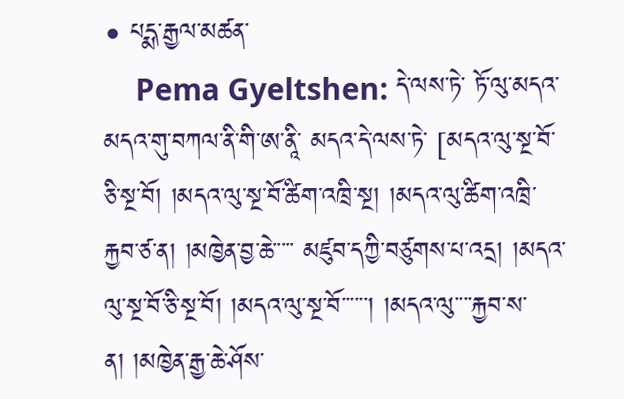• པདྨ་རྒྱལ་མཚན་
    Pema Gyeltshen: དེ་ལས་ཏེ་ ཏོ་ལུ་མདའ་ མདའ་གུ་བཀལ་ནི་གི་ཨ་ནཱི་ མདའ་དེ་ལས་ཏེ་ [མདའ་ལུ་སྔ་བོ་ཅི་སྔ་བོ། །མདའ་ལུ་སྔ་བོ་ཚིག་འཁྲི་སྔ། །མདའ་ལུ་ཚིག་འཁྲི་རྐྱབ་ཙ་ན། །མཁྱེན་བྱ་ཆེ་་་་་ མཛུབ་དཀྱི་བཙུགས་པ་འདྲ། །མདའ་ལུ་སྔ་བོ་ཅི་སྔ་བོ། །མདའ་ལུ་སྔ་བོ་་་་་་། །མདའ་ལུ་་་་རྐྱབ་ས་ན། །མཁྱེན་རྒྱ་ཆེ་ཤོས་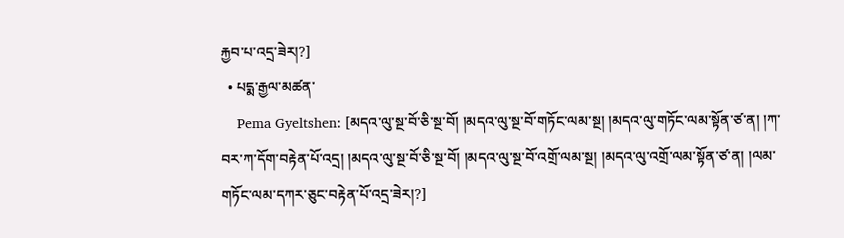རྐྱབ་པ་འདྲ་ཟེར།?]
  • པདྨ་རྒྱལ་མཚན་
    Pema Gyeltshen: [མདའ་ལུ་སྔ་བོ་ཅི་སྔ་བོ། །མདའ་ལུ་སྔ་བོ་གཏོང་ལམ་སྔ། །མདའ་ལུ་གཏོང་ལམ་སྟོན་ཙ་ན། །ཀ་བར་ཀ་དོག་བརྟེན་པོ་འདྲ། །མདའ་ལུ་སྔ་བོ་ཅི་སྔ་བོ། །མདའ་ལུ་སྔ་བོ་འགྲོ་ལམ་སྔ། །མདའ་ལུ་འགྲོ་ལམ་སྟོན་ཙ་ན། །ལམ་གཏོང་ལམ་དཀར་ཅུང་བརྟེན་པོ་འདྲ་ཟེར།?]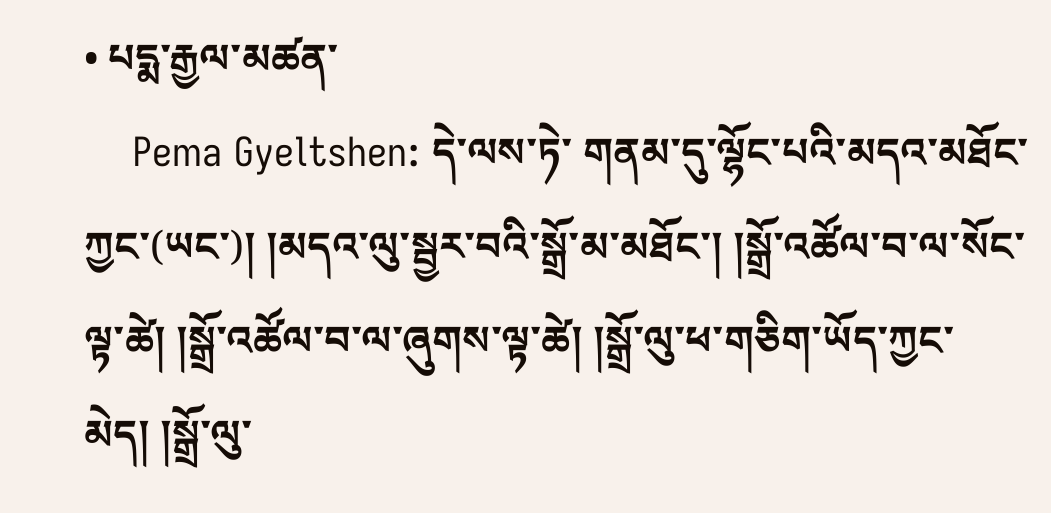• པདྨ་རྒྱལ་མཚན་
    Pema Gyeltshen: དེ་ལས་ཏེ་ གནམ་དུ་ལྷོང་པའི་མདའ་མཐོང་ཀྱང་(ཡང་)། །མདའ་ལུ་སྦྱར་བའི་སྒྲོ་མ་མཐོང་། །སྒྲོ་འཚོལ་བ་ལ་སོང་ལྟ་ཚེ། །སྒྲོ་འཚོལ་བ་ལ་ཞུགས་ལྟ་ཚེ། །སྒྲོ་ལུ་ཕ་གཅིག་ཡོད་ཀྱང་མེད། །སྒྲོ་ལུ་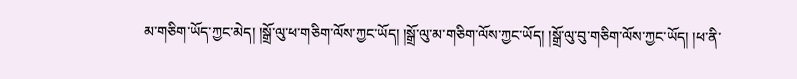མ་གཅིག་ཡོད་ཀྱང་མེད། །སྒྲོ་ལུ་ཕ་གཅིག་ལོས་ཀྱང་ཡོད། །སྒྲོ་ལུ་མ་གཅིག་ལོས་ཀྱང་ཡོད། །སྒྲོ་ལུ་བུ་གཅིག་ལོས་ཀྱང་ཡོད། །ཕ་ནི་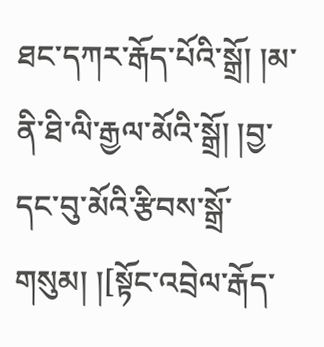ཐང་དཀར་རྒོད་པོའི་སྒྲོ། །མ་ནི་ཐི་ལི་རྒྱལ་མོའི་སྒྲོ། །བྱ་དང་བུ་མོའི་རྩིབས་སྒྲོ་གསུམ། །[སྟོང་འབྲེལ་རྒོད་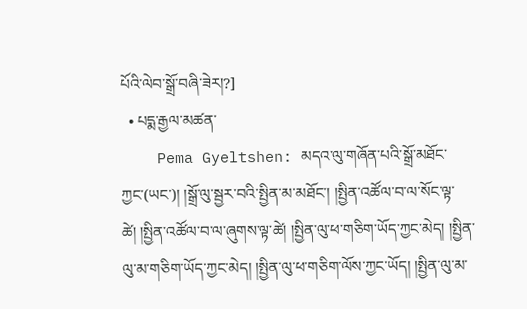པོའི་ལེབ་སྒྲོ་བཞི་ཟེར།?]
  • པདྨ་རྒྱལ་མཚན་
    Pema Gyeltshen: མདའ་ལུ་གཞོན་པའི་སྒྲོ་མཐོང་ཀྱང་(ཡང་)། །སྒྲོ་ལུ་སྦྱར་བའི་སྤྱིན་མ་མཐོང་། །སྤྱིན་འཚོལ་བ་ལ་སོང་ལྟ་ཚེ། །སྤྱིན་འཚོལ་བ་ལ་ཞུགས་ལྟ་ཚེ། །སྤྱིན་ལུ་ཕ་གཅིག་ཡོད་ཀྱང་མེད། །སྤྱིན་ལུ་མ་གཅིག་ཡོད་ཀྱང་མེད། །སྤྱིན་ལུ་ཕ་གཅིག་ལོས་ཀྱང་ཡོད། །སྤྱིན་ལུ་མ་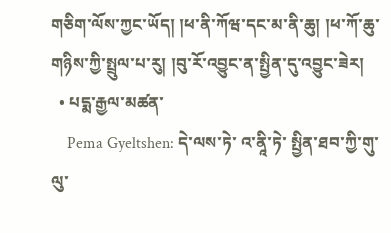གཅིག་ལོས་ཀྱང་ཡོད། །ཕ་ནི་ཀོཝ་དང་མ་ནི་ཆུ། །ཕ་ཀོ་ཆུ་གཉིས་ཀྱི་སྤྲུལ་པ་རུ། །བུ་རོ་འབྱུང་ན་སྤྱིན་དུ་འབྱུང་ཟེར།
  • པདྨ་རྒྱལ་མཚན་
    Pema Gyeltshen: དེ་ལས་ཏེ་ འ་ནཱི་ཏེ་ སྤྱིན་ཐབ་ཀྱི་གུ་ལུ་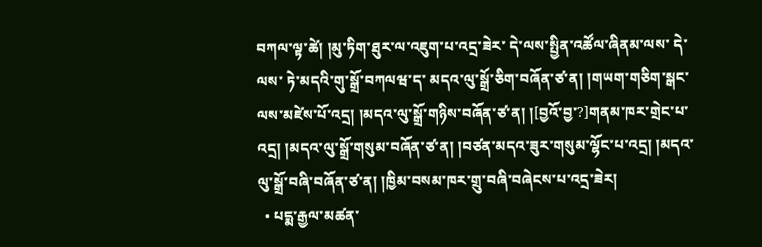བཀལ་ལྟ་ཚེ། །མུ་ཏིག་ཐུར་ལ་འཇུག་པ་འདྲ་ཟེར་ དེ་ལས་སྤྱིན་འཚོལ་ཞིནམ་ལས་ དེ་ལས་ ཏེ་མདའི་གུ་སྒྲོ་བཀལཝ་ད་ མདའ་ལུ་སྒྲོ་ཅིག་བཞོན་ཙ་ན། །གཡག་གཅིག་སྒང་ལས་མཛེས་པོ་འདྲ། །མདའ་ལུ་སྒྲོ་གཉིས་བཞོན་ཙ་ན། །[བྱའོ་བྱ་?]གནམ་ཁར་གྲེང་པ་འདྲ། །མདའ་ལུ་སྒྲོ་གསུམ་བཞོན་ཙ་ན། །བཙན་མདའ་ཟུར་གསུམ་ལྷོང་པ་འདྲ། །མདའ་ལུ་སྒྲོ་བཞི་བཞོན་ཙ་ན། །ཁྱིམ་བསམ་ཁར་གྲུ་བཞི་བཞེངས་པ་འདྲ་ཟེར།
  • པདྨ་རྒྱལ་མཚན་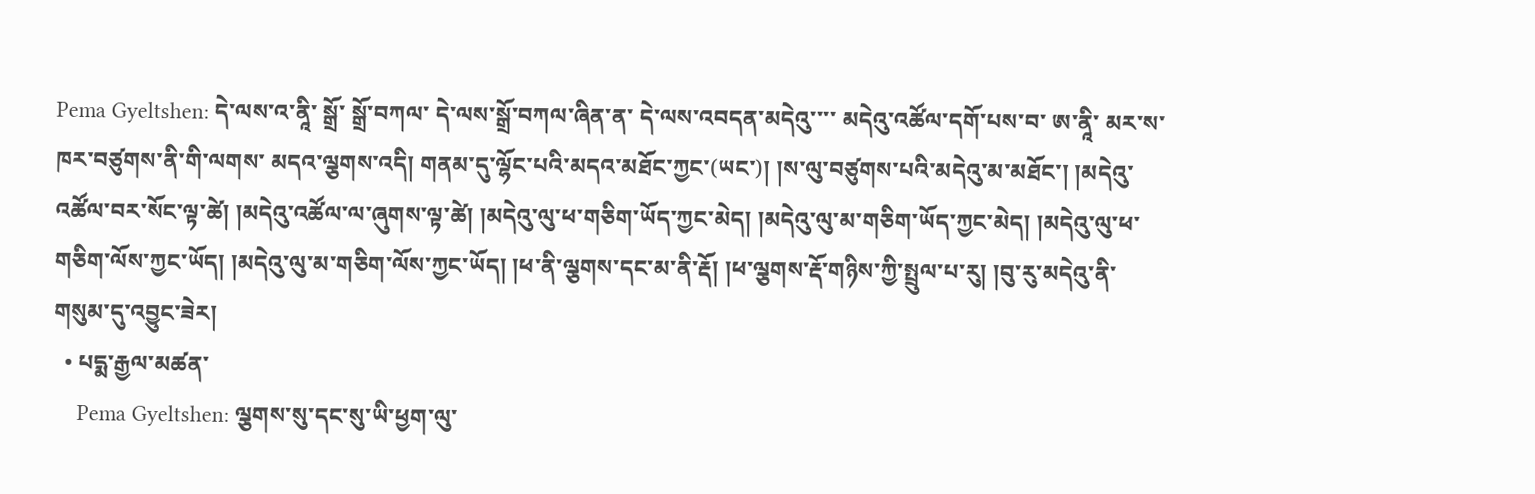Pema Gyeltshen: དེ་ལས་འ་ནཱི་ སྒྲོ་ སྒྲོ་བཀལ་ དེ་ལས་སྒྲོ་བཀལ་ཞིན་ན་ དེ་ལས་འབདན་མདེའུ་་་་ མདེའུ་འཚོལ་དགོ་པས་བ་ ཨ་ནཱི་ མར་ས་ཁར་བཙུགས་ནི་གི་ལགས་ མདའ་ལྕགས་འདི། གནམ་དུ་ལྷོང་པའི་མདའ་མཐོང་ཀྱང་(ཡང་)། །ས་ལུ་བཙུགས་པའི་མདེའུ་མ་མཐོང་། །མདེའུ་འཚོལ་བར་སོང་ལྟ་ཚེ། །མདེའུ་འཚོལ་ལ་ཞུགས་ལྟ་ཚེ། །མདེའུ་ལུ་ཕ་གཅིག་ཡོད་ཀྱང་མེད། །མདེའུ་ལུ་མ་གཅིག་ཡོད་ཀྱང་མེད། །མདེའུ་ལུ་ཕ་གཅིག་ལོས་ཀྱང་ཡོད། །མདེའུ་ལུ་མ་གཅིག་ལོས་ཀྱང་ཡོད། །ཕ་ནི་ལྕགས་དང་མ་ནི་རྡོ། །ཕ་ལྕགས་རྡོ་གཉིས་ཀྱི་སྤྲུལ་པ་རུ། །བུ་རུ་མདེའུ་ནི་གསུམ་དུ་འབྱུང་ཟེར།
  • པདྨ་རྒྱལ་མཚན་
    Pema Gyeltshen: ལྕགས་སུ་དང་སུ་ཡི་ཕྱག་ལུ་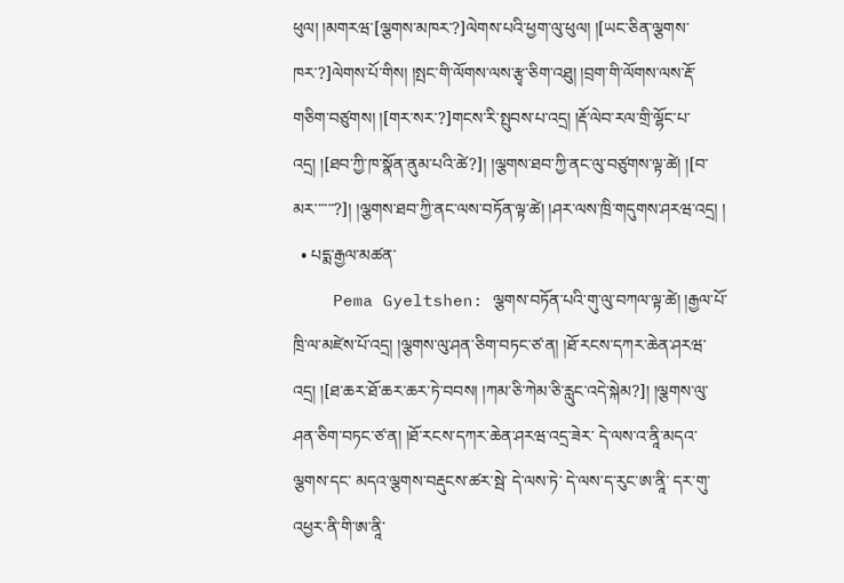ཕུལ། །མགརཝ་[ལྕགས་མཁར་?]ལེགས་པའི་ཕྱག་ལུ་ཕུལ། །[ཡང་ཅིན་ལྕགས་ཁར་?]ལེགས་པོ་གིས། །སྤང་གི་ལོགས་ལས་རྩྭ་ཅིག་འཐུ། །བྲག་གི་ལོགས་ལས་རྡོ་གཅིག་བཙུགས། །[གར་སར་?]གངས་རི་སྤུབས་པ་འདྲ། །རྡོ་ལེབ་རལ་གྲི་ལྷོང་པ་འདྲ། །[ཐབ་ཀྱི་ཁ་སྣོན་ནུམ་པའི་ཚེ?]། །ལྕགས་ཐབ་ཀྱི་ནང་ལུ་བཙུགས་ལྟ་ཚེ། །[བ་མར་་་་་་?]། །ལྕགས་ཐབ་ཀྱི་ནང་ལས་བཏོན་ལྟ་ཚེ། །ཤར་ལས་ཁྲི་གདུགས་ཤརཝ་འདྲ། །
  • པདྨ་རྒྱལ་མཚན་
    Pema Gyeltshen: ལྕགས་བཏོན་པའི་གུ་ལུ་བཀལ་ལྟ་ཚེ། །རྒྱལ་པོ་ཁྲི་ལ་མཛེས་པོ་འདྲ། །ལྕགས་ལུ་ཤན་ཅིག་བཏང་ཙ་ན། །ཐོ་རངས་དཀར་ཆེན་ཤརཝ་འདྲ། །[ཐ་ཆར་ཐོ་ཆར་ཆར་ཏེ་བབས། །ཀམ་ཅི་ཀེམ་ཅི་རླུང་འདེ་སྐེམ?]། །ལྕགས་ལུ་ཤན་ཅིག་བཏང་ཙ་ན། །ཐོ་རངས་དཀར་ཆེན་ཤརཝ་འདྲ་ཟེར་ དེ་ལས་འ་ནཱི་མདའ་ལྕགས་དང་ མདའ་ལྕགས་བརྡུངས་ཚར་སྦེ་ དེ་ལས་ཏེ་ དེ་ལས་ད་རུང་ཨ་ནཱི་ དར་གུ་འཕྱར་ནི་གི་ཨ་ནཱི་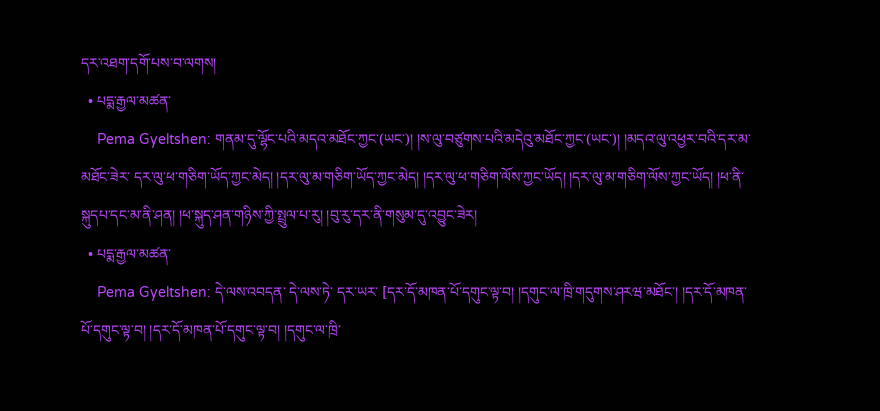དར་འཐག་དགོ་པས་བ་ལགས།
  • པདྨ་རྒྱལ་མཚན་
    Pema Gyeltshen: གནམ་དུ་ལྷོང་པའི་མདའ་མཐོང་ཀྱང་(ཡང་)། །ས་ལུ་བཙུགས་པའི་མདེའུ་མཐོང་ཀྱང་(ཡང་)། །མདའ་ལུ་འཕྱར་བའི་དར་མ་མཐོང་ཟེར་ དར་ལུ་ཕ་གཅིག་ཡོད་ཀྱང་མེད། །དར་ལུ་མ་གཅིག་ཡོད་ཀྱང་མེད། །དར་ལུ་ཕ་གཅིག་ལོས་ཀྱང་ཡོད། །དར་ལུ་མ་གཅིག་ལོས་ཀྱང་ཡོད། །ཕ་ནི་སྐུདཔ་དང་མ་ནི་ཤན། །ཕ་སྐུད་ཤན་གཉིས་ཀྱི་སྤྲུལ་པ་རུ། །བུ་རུ་དར་ནི་གསུམ་དུ་འབྱུང་ཟེར།
  • པདྨ་རྒྱལ་མཚན་
    Pema Gyeltshen: དེ་ལས་འབདན་ དེ་ལས་ཏེ་ དར་ཡར་ [དར་དོ་མཁན་པོ་དགུང་ལྟ་བ། །དགུང་ལ་ཁྲི་གདུགས་ཤརཝ་མཐོང་། །དར་དོ་མཁན་པོ་དགུང་ལྟ་བ། །དར་དོ་མཁན་པོ་དགུང་ལྟ་བ། །དགུང་ལ་ཁྲི་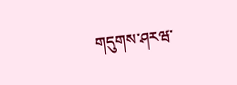གདུགས་ཤརཝ་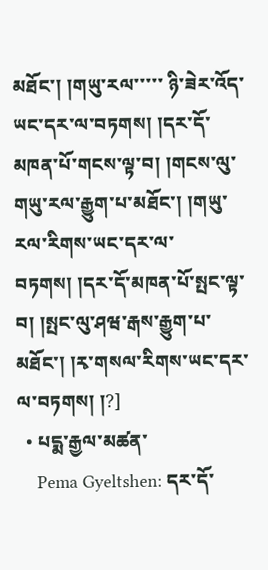མཐོང་། །གཡུ་རལ་་་་་ ཉི་ཟེར་འོད་ཡང་དར་ལ་བཏགས། །དར་དོ་མཁན་པོ་གངས་ལྟ་བ། །གངས་ལུ་གཡུ་རལ་རྒྱུག་པ་མཐོང་། །གཡུ་རལ་རིགས་ཡང་དར་ལ་བཏགས། །དར་དོ་མཁན་པོ་སྤང་ལྟ་བ། །སྤང་ལུ་ཤཝ་རྒས་རྒྱུག་པ་མཐོང་། །རྭ་གསལ་རིགས་ཡང་དར་ལ་བཏགས། །?]
  • པདྨ་རྒྱལ་མཚན་
    Pema Gyeltshen: དར་དོ་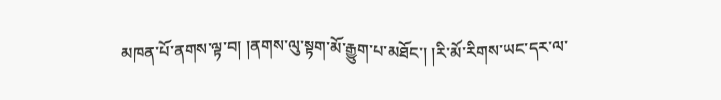མཁན་པོ་ནགས་ལྟ་བ། །ནགས་ལུ་སྟག་མོ་རྒྱུག་པ་མཐོང་། །རི་མོ་རིགས་ཡང་དར་ལ་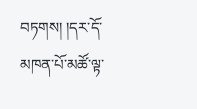བཏགས། །དར་དོ་མཁན་པོ་མཚོ་ལྟ་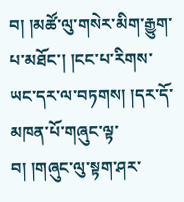བ། །མཚོ་ལུ་གསེར་མིག་རྒྱུག་པ་མཐོང་། །ངང་པ་རིགས་ཡང་དར་ལ་བཏགས། །དར་དོ་མཁན་པོ་གཞུང་ལྟ་བ། །གཞུང་ལུ་སྟག་ཤར་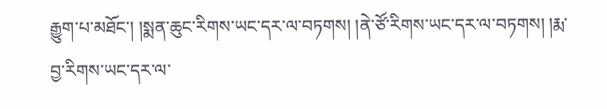རྒྱུག་པ་མཐོང་། །སྨན་ཆུང་རིགས་ཡང་དར་ལ་བཏགས། །ནེ་ཙོ་རིགས་ཡང་དར་ལ་བཏགས། །རྨ་བྱ་རིགས་ཡང་དར་ལ་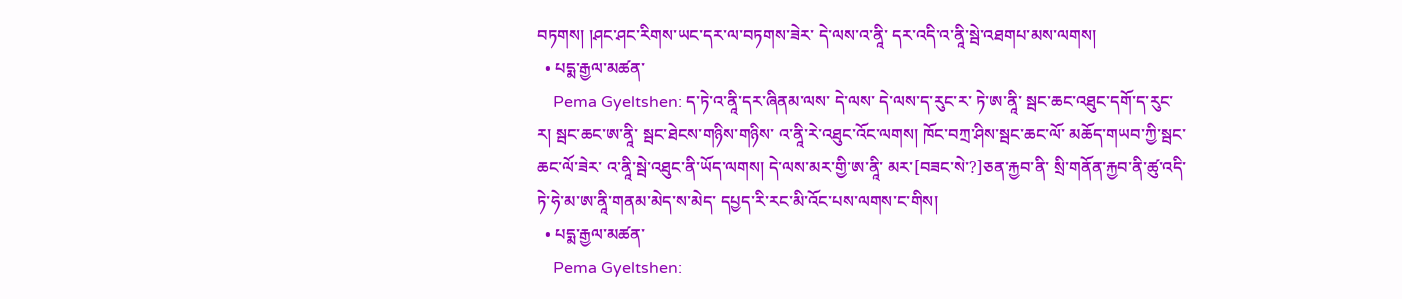བཏགས། །ཤང་ཤང་རིགས་ཡང་དར་ལ་བཏགས་ཟེར་ དེ་ལས་འ་ནཱི་ དར་འདི་འ་ནཱི་སྦེ་འཐགཔ་མས་ལགས།
  • པདྨ་རྒྱལ་མཚན་
    Pema Gyeltshen: ད་ཏེ་འ་ནཱི་དར་ཞིནམ་ལས་ དེ་ལས་ དེ་ལས་ད་རུང་ར་ ཏེ་ཨ་ནཱི་ སྦང་ཆང་འཐུང་དགོ་ད་རུང་ར། སྦང་ཆང་ཨ་ནཱི་ སྦང་ཐེངས་གཉིས་གཉིས་ འ་ནཱི་རེ་འཐུང་འོང་ལགས། ཁོང་བཀྲ་ཤིས་སྦང་ཆང་ལོ་ མཆོད་གཡབ་ཀྱི་སྦང་ཆང་ལོ་ཟེར་ འ་ནཱི་སྦེ་འཐུང་ནི་ཡོད་ལགས། དེ་ལས་མར་གྱི་ཨ་ནཱི་ མར་[བཟང་སེ་?]ཅན་རྐྱབ་ནི་ སྲི་གནོན་རྐྱབ་ནི་ཚུ་འདི་ ཏེ་ཧེ་མ་ཨ་ནཱི་གནམ་མེད་ས་མེད་ དཔྱད་རི་རང་མི་འོང་པས་ལགས་ང་གིས།
  • པདྨ་རྒྱལ་མཚན་
    Pema Gyeltshen: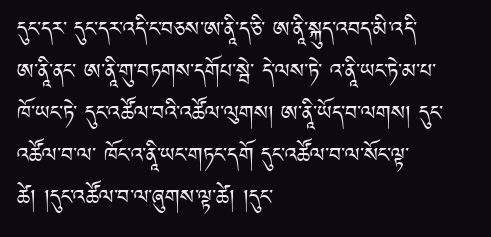དུང་དར་ དུང་དར་འདི་ང་བཅས་ཨ་ནཱི་ད་ཅི་ ཨ་ནཱི་སྐུད་འབད་མི་འདི་ ཨ་ནཱི་ནང་ ཨ་ནཱི་གུ་བཏགས་དགོཔ་སྦེ་ དེ་ལས་ཏེ་ འ་ནཱི་ཡང་ཏེ་མ་པ་ ཁོ་ཡང་ཏེ་ དུང་འཚོལ་བའི་འཚོལ་ལུགས། ཨ་ནཱི་ཡོད་བ་ལགས། དུང་འཚོལ་བ་ལ་ ཁོང་འ་ནཱི་ཡང་གཏང་དགོ དུང་འཚོལ་བ་ལ་སོང་ལྟ་ཚེ། །དུང་འཚོལ་བ་ལ་ཞུགས་ལྟ་ཚེ། །དུང་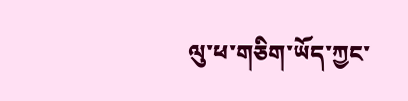ལུ་ཕ་གཅིག་ཡོད་ཀྱང་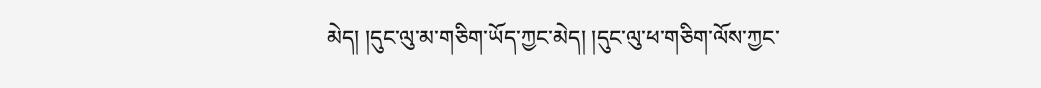མེད། །དུང་ལུ་མ་གཅིག་ཡོད་ཀྱང་མེད། །དུང་ལུ་ཕ་གཅིག་ལོས་ཀྱང་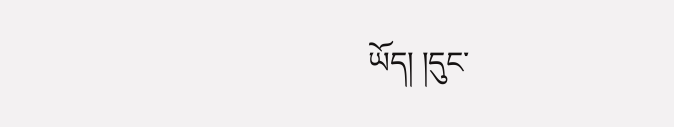ཡོད། །དུང་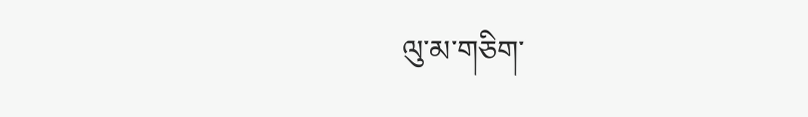ལུ་མ་གཅིག་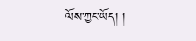ལོས་ཀྱང་ཡོད། །